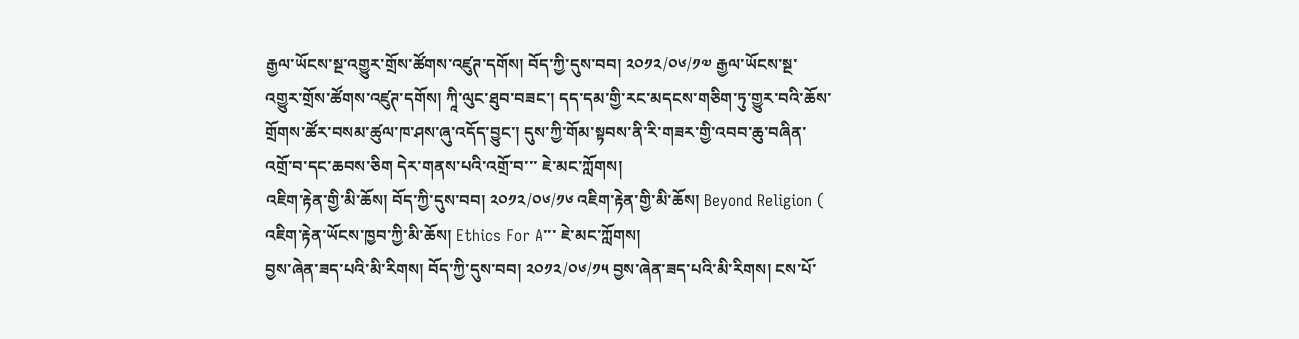རྒྱལ་ཡོངས་སྔ་འགྱུར་གྲོས་ཚོགས་འཛུཊ་དགོས། བོད་ཀྱི་དུས་བབ། ༢༠༡༢/༠༦/༡༧ རྒྱལ་ཡོངས་སྔ་འགྱུར་གྲོས་ཚོགས་འཛུཊ་དགོས། ཀཱི་ལུང་ཐུབ་བཟང་། དད་དམ་གྱི་རང་མདངས་གཅིག་ཏུ་གྱུར་བའི་ཆོས་གྲོགས་ཚོར་བསམ་ཚུལ་ཁ་ཤས་ཞུ་འདོད་བྱུང་། དུས་ཀྱི་གོམ་སྟབས་ནི་རི་གཟར་གྱི་འབབ་ཆུ་བཞིན་འགྲོ་བ་དང་ཆབས་ཅིག དེར་གནས་པའི་འགྲོ་བ་་་ ཇེ་མང་ཀློགས།
འཇིག་རྟེན་གྱི་མི་ཆོས། བོད་ཀྱི་དུས་བབ། ༢༠༡༢/༠༦/༡༦ འཇིག་རྟེན་གྱི་མི་ཆོས། Beyond Religion ( འཇིག་རྟེན་ཡོངས་ཁྱབ་ཀྱི་མི་ཆོས། Ethics For A་་་ ཇེ་མང་ཀློགས།
བྱས་ཞེན་ཟད་པའི་མི་རིགས། བོད་ཀྱི་དུས་བབ། ༢༠༡༢/༠༦/༡༥ བྱས་ཞེན་ཟད་པའི་མི་རིགས། ངས་པོ་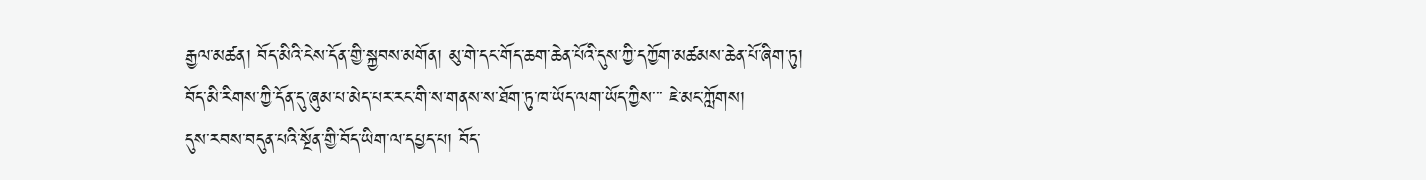རྒྱལ་མཚན། བོད་མིའི་ངེས་དོན་གྱི་སྐྱབས་མགོན། མུ་གེ་དང་གོད་ཆག་ཆེན་པོའི་དུས་ཀྱི་དཀྱོག་མཚམས་ཆེན་པོ་ཞིག་ཏུ། བོད་མི་རིགས་ཀྱི་དོན་དུ་ཞུམ་པ་མེད་པར་རང་གི་ས་གནས་ས་ཐོག་ཏུ་ཁ་ཡོད་ལག་ཡོད་ཀྱིས་་་ ཇེ་མང་ཀློགས།
དུས་རབས་བདུན་པའི་སྔོན་གྱི་བོད་ཡིག་ལ་དཔྱད་པ། བོད་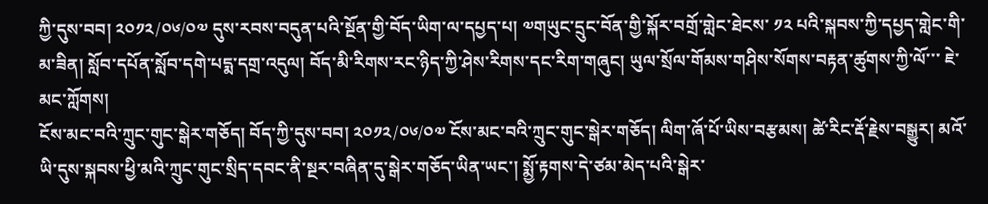ཀྱི་དུས་བབ། ༢༠༡༢/༠༦/༠༧ དུས་རབས་བདུན་པའི་སྔོན་གྱི་བོད་ཡིག་ལ་དཔྱད་པ། ༧གཡུང་དྲུང་བོན་གྱི་སྐོར་བགྲོ་གླེང་ཐེངས་ ༡༢ པའི་སྐབས་ཀྱི་དཔྱད་གླེང་གི་མ་ཟིན། སློབ་དཔོན་སློབ་དགེ་པདྨ་དགྲ་འདུལ། བོད་མི་རིགས་རང་ཉིད་ཀྱི་ཤེས་རིགས་དང་རིག་གཞུང། ཡུལ་སྲོལ་གོམས་གཤིས་སོགས་བརྟན་ཚུགས་ཀྱི་ལོ་་་ ཇེ་མང་ཀློགས།
ངོས་མང་བའི་ཀྲུང་གུང་སྒེར་གཅོད། བོད་ཀྱི་དུས་བབ། ༢༠༡༢/༠༦/༠༧ ངོས་མང་བའི་ཀྲུང་གུང་སྒེར་གཅོད། ལིག་ཞོ་པོ་ཡིས་བརྩམས། ཚེ་རིང་རྡོ་རྗེས་བསྒྱུར། མའོ་ཡི་དུས་སྐབས་ཕྱི་མའི་ཀྲུང་གུང་སྲིད་དབང་ནི་སྔར་བཞིན་དུ་སྒེར་གཅོད་ཡིན་ཡང་། སྨྱོ་རྟགས་དེ་ཙམ་མེད་པའི་སྒེར་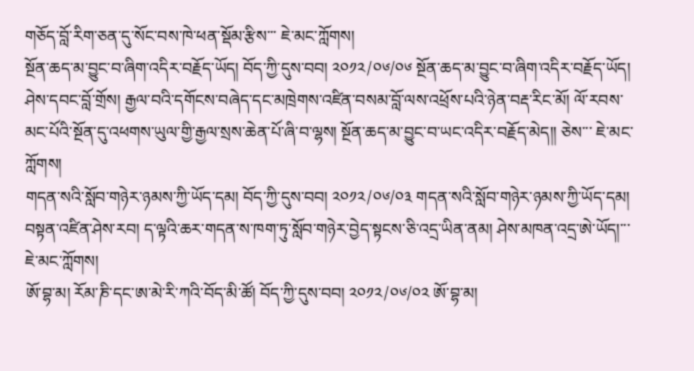གཅོད་བློ་རིག་ཅན་དུ་སོང་བས་ཁེ་ཕན་སྡོམ་རྩིས་་་ ཇེ་མང་ཀློགས།
སྔོན་ཆད་མ་བྱུང་བ་ཞིག་འདིར་བརྗོད་ཡོད། བོད་ཀྱི་དུས་བབ། ༢༠༡༢/༠༦/༠༦ སྔོན་ཆད་མ་བྱུང་བ་ཞིག་འདིར་བརྗོད་ཡོད། ཤེས་དབང་བློ་གྲོས། རྒྱལ་བའི་དགོངས་བཞེད་དང་མཁྲེགས་འཛིན་བསམ་བློ་ལས་འཕྲོས་པའི་ཉེན་བརྡ་རིང་མོ། ལོ་རབས་མང་པོའི་སྔོན་དུ་འཕགས་ཡུལ་གྱི་རྒྱལ་སྲས་ཆེན་པོ་ཞི་བ་ལྷས། སྔོན་ཆད་མ་བྱུང་བ་ཡང་འདིར་བརྗོད་མེད།། ཅེས་་་ ཇེ་མང་ཀློགས།
གདན་སའི་སློབ་གཉེར་ཉམས་ཀྱི་ཡོད་དམ། བོད་ཀྱི་དུས་བབ། ༢༠༡༢/༠༦/༠༣ གདན་སའི་སློབ་གཉེར་ཉམས་ཀྱི་ཡོད་དམ། བསྟན་འཛིན་ཤེས་རབ། ད་ལྟའི་ཆར་གདན་ས་ཁག་ཏུ་སློབ་གཉེར་བྱེད་སྟངས་ཅི་འདྲ་ཡིན་ནམ། ཤེས་མཁན་འདྲ་ཨེ་ཡོད།་་་ ཇེ་མང་ཀློགས།
ཨོ་བྷ་མ། རོམ་ཎི་དང་ཨ་མེ་རི་ཀའི་བོད་མི་ཚོ། བོད་ཀྱི་དུས་བབ། ༢༠༡༢/༠༦/༠༢ ཨོ་བྷ་མ།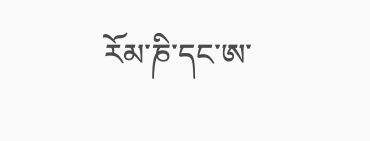རོམ་ཎི་དང་ཨ་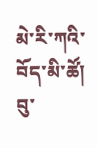མེ་རི་ཀའི་བོད་མི་ཚོ། བུ་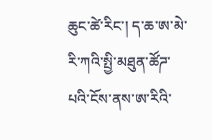ཆུང་ཚེ་རིང་། ད་ཆ་ཨ་མེ་རི་ཀའི་སྤྱི་མཐུན་ཚོཌ་པའི་ངོས་ནས་ཨ་རིའི་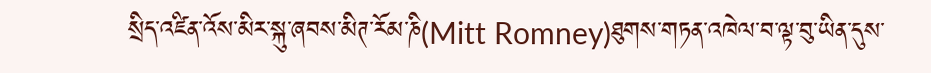སྲིད་འཛིན་འོས་མིར་སྐུ་ཞབས་མིཊ་རོམ་ཎི(Mitt Romney)ཐུགས་གཏན་འཁེལ་བ་ལྟ་བུ་ཡིན་དུས་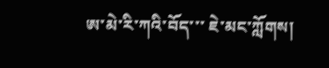ཨ་མེ་རི་ཀའི་བོད་་་ ཇེ་མང་ཀློགས།